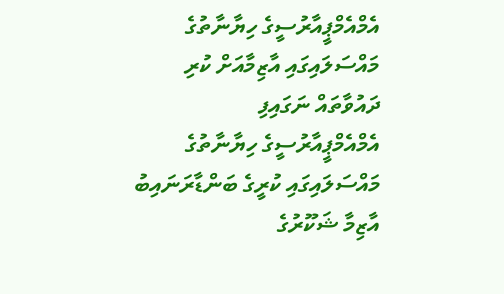އެމްއެމްޕީއާރުސީގެ ހިޔާނާތުގެ މައްސަލައިގައި އާޒިމާއަށް ކުރި ދައުވާތައް ނަގައިފި
އެމްއެމްޕީއާރުސީގެ ހިޔާނާތުގެ މައްސަލައިގައި ކުރީގެ ބަންޑާރަނައިބު އާޒިމާ ޝަކޫރުގެ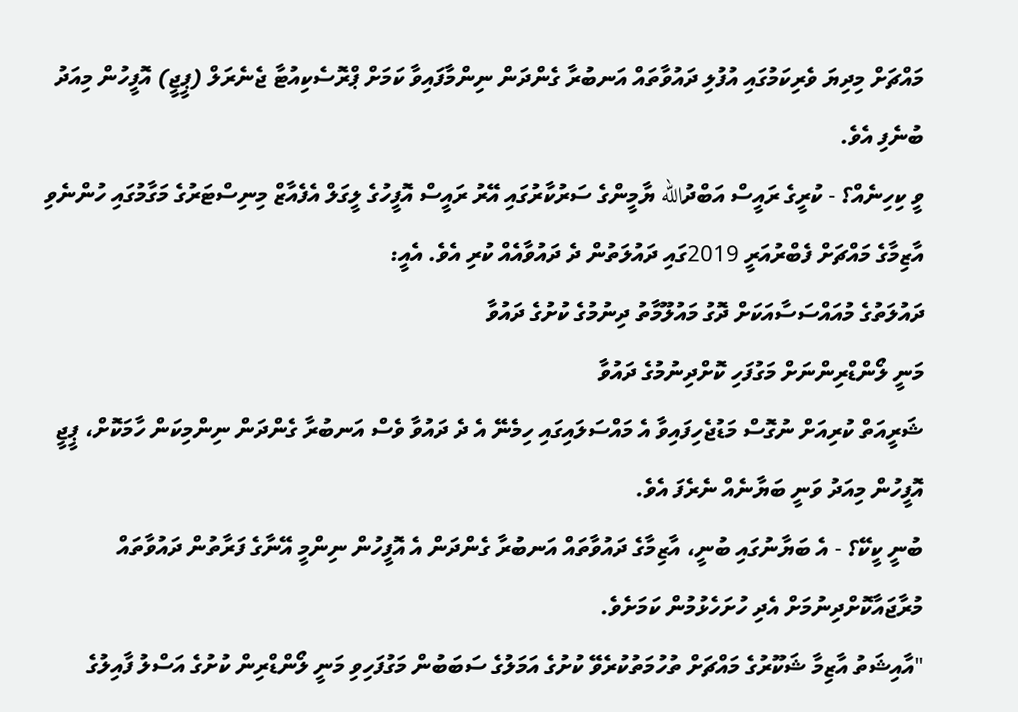މައްޗަށް މިދިޔަ ވެރިކަމުގައި އުފުލި ދައުވާތައް އަނބުރާ ގެންދަން ނިންމާފައިވާ ކަމަށް ޕްރޮސެކިއުޓާ ޖެނެރަލް (ޕީޖީ) އޮފީހުން މިއަދު ބުނެފި އެވެ.
ވީ ކިހިނެއް؟ - ކުރީގެ ރައީސް އަބްދުالله ޔާމީންގެ ސަރުކާރުގައި އޭރު ރައީސް އޮފީހުގެ ލީގަލް އެފެއާޒް މިނިސްޓަރުގެ މަގާމުގައި ހުންނެވި އާޒިމާގެ މައްޗަށް ފެބްރުއަރީ 2019ގައި ދައުލަތުން ދެ ދައުވާއެއް ކުރި އެވެ. އެއީ:
ދައުލަތުގެ މުއައްސަސާއަކަށް ދޮގު މައުލޫމާތު ދިނުމުގެ ކުށުގެ ދައުވާ
މަނީ ލޯންޑްރިންނަށް މަގުފަހި ކޮށްދިނުމުގެ ދައުވާ
ޝަރީއަތް ކުރިއަށް ނުގޮސް މަޑުޖެހިފައިވާ އެ މައްސަލައިގައި ހިމެނޭ އެ ދެ ދައުވާ ވެސް އަނބުރާ ގެންދަން ނިންމިކަން ހާމަކޮށް، ޕީޖީ އޮފީހުން މިއަދު ވަނީ ބަޔާނެއް ނެރެފަ އެވެ.
ބުނީ ކީކޭ؟ - އެ ބަޔާނުގައި ބުނީ، އާޒިމާގެ ދައުވާތައް އަނބުރާ ގެންދަން އެ އޮފީހުން ނިންމީ އޭނާގެ ފަރާތުން ދައުވާތައް މުރާޖައާކޮށްދިނުމަށް އެދި ހުށަހެޅުމުން ކަމަށެވެ.
"އާއިޝަތު އާޒިމާ ޝަކޫރުގެ މައްޗަށް ތުހުމަތުކުރެވޭ ކުށުގެ އަމަލުގެ ސަބަބުން މަގުފަހިވި މަނީ ލޯންޑްރިން ކުށުގެ އަސްލު ފާއިލުގެ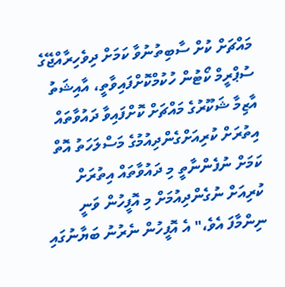މައްޗަށް ކުށް ސާބިތުނުވާ ކަމަށް ދިވެހިރާއްޖޭގެ ސުޕްރީމް ކޯޓުން ހުކުމްކޮށްފައިވާތީ، އާއިޝަތު އާޒިމާ ޝަކޫރުގެ މައްޗަށް ކޮށްފައިވާ ދައުވާތައް އިތުރަށް ކުރިއަށްގެންދިއުމުގެ މަސްލަހަތު އޮތް ކަމަށް ނުފެންނާތީ މި ދައުވާތައް އިތުރަށް ކުރިއަށް ނުގެންދިއުމަށް މި އޮފީހުން ވަނީ ނިންމާފަ އެވެ،" އެ އޮފީހުން ނެރުނު ބަޔާނުގައި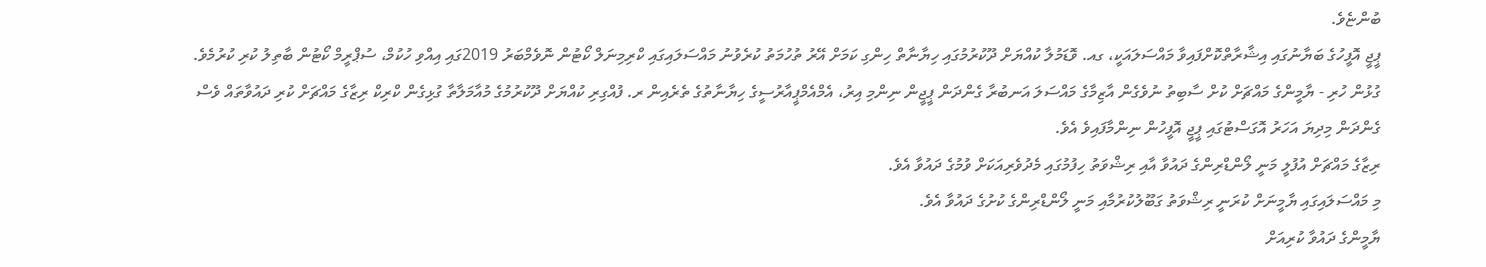ބުންޏެވެ.
ޕީޖީ އޮފީހުގެ ބަޔާނުގައި އިޝާރާތްކޮށްފައިވާ މައްސަލައަކީ، ގއ. ވޮޑަމުލާ ކުއްޔަށް ދޫކުރުމުގައި ހިޔާނާތް ހިންގި ކަމަށް އޭރު ތުހުމަތު ކުރެވުނު މައްސަލައިގައި ކްރިމިނަލް ކޯޓުން ނޮވެމްބަރު 2019ގައި އިއްވި ހުކުމް، ސުޕްރީމް ކޯޓުން ބާތިލު ކުރި ކުރުމެވެ.
ގުޅުން ހުރި - ޔާމީންގެ މައްޗަށް ކުށް ސާބިތު ނުވެގެން އާޒިމާގެ މައްސަލަ އަނބުރާ ގެންދަން ޕީޖީން ނިންމި އިރު، އެމްއެމްޕީއާރުސީގެ ހިޔާނާތުގެ ތެރެއިން ރ. ފުއްގިރި ކުއްޔަށް ދޫކުރުމުގެ މުއާމަލާތާ ގުޅިގެން ކްރިކް ރިޒާގެ މައްޗަށް ކުރި ދައުވާތައް ވެސް ގެންދަން މިދިޔަ އަހަރު އޮގަސްޓުގައި ޕީޖީ އޮފީހުން ނިންމާފައިވެ އެވެ.
ރިޒާގެ މައްޗަށް އުފުލީ މަނީ ލޯންޑްރިންގެ ދައުވާ އާއި ރިޝްވަތު ހިފުމުގައި މެދުވެރިއަކަށް ވުމުގެ ދައުވާ އެވެ.
މި މައްސަލައިގައި ޔާމީނަށް ކުރަނީ ރިޝްވަތު ގަބޫލުކުރުމާއި މަނީ ލޯންޑްރިންގެ ކުށުގެ ދައުވާ އެވެ.
ޔާމީންގެ ދައުވާ ކުރިއަށް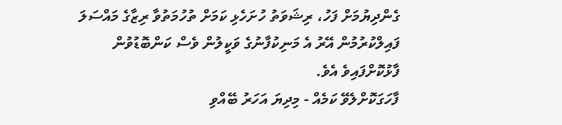ގެންދިޔުމަށް ފަހު، ރިޝަވަތު ހުށަހެޅި ކަމަށް ތުހުމަތުވާ ރިޒާގެ މައްސަލަ ފައިލްކުރުމުން އޭރު އެ މަނިކުފާނުގެ ވަކީލުން ވެސް ކަންބޮޑުވުން ފާޅުކޮށްފައިވެ އެވެ.
ފާހަގަކޮށްލެވޭ ކަމެއް - މިދިޔަ އަހަރު ބޭއްވި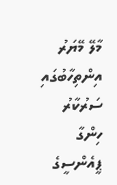މާލޭ މޭޔަރު އިންތިހާބުގައި ސަރުކާރު ހިންގާ ޕީއެންސީގެ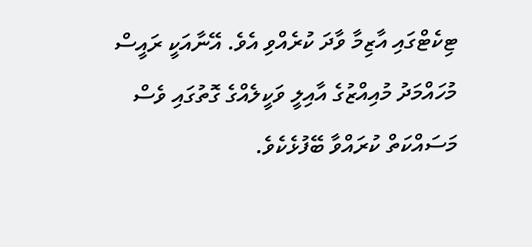ޓިކެޓްގައި އާޒިމާ ވާދަ ކުރެއްވި އެވެ. އޭނާއަކީ ރައީސް މުހައްމަދު މުއިއްޒުގެ އާއިލީ ވަކީލެއްގެ ގޮތުގައި ވެސް މަސައްކަތް ކުރައްވާ ބޭފުޅެކެވެ.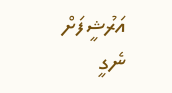އަރުޝީފަށް ނެގީ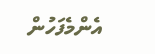އެންމެފަހުން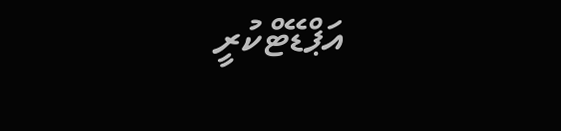އަޕްޑޭޓްކުރީ